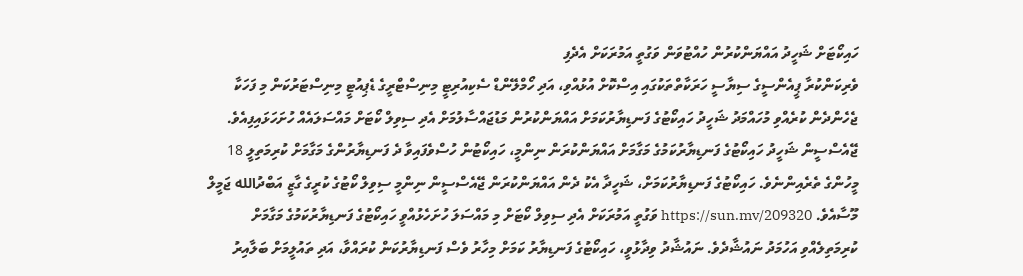ހައިކޯޓަށް ޝަހީދު އައްޔަންކުރުން ހުއްޓުވަން ވަގުތީ އަމުރަކަށް އެދެފި
ވެރިކަންކުރާ ޕީއެންސީގެ ސިޔާސީ ހަރަކާތްތަކުގައި އިސްކޮށް އުޅުއްވި، އަދި ހޯމްލޭންޑް ސެކިއުރިޓީ މިނިސްޓްރީގެ ޑެޕިއުޓީ މިނިސްޓަރުކަން މި ފަހަކާ ޖެހެންދެން ކުރެއްވި މުހައްމަދު ޝަހީދު ހައިކޯޓުގެ ފަނޑިޔާރުކަމަށް އައްޔަންކުރުން މަޑުޖައްސާލުމަށް އެދި ސިވިލް ކޯޓަށް މައްސަލައެއް ހުށަހަޅައިފިއެވެ. ޖޭއެސްސީން ޝަހީދު ހައިކޯޓުގެ ފަނޑިޔާރުކަމުގެ މަގާމަށް އައްޔަންކުރަން ނިންމީ، ހައިކޯޓުން ހުސްވެފައިވާ ދެ ފަނޑިޔާރުންގެ މަގާމަށް ކުރިމަތިލީ 18 މީހުންގެ ތެރެއިންނެވެ. ހައިކޯޓުގެ ފަނޑިޔާރުކަމަށް، ޝަހީދާ އެކު ދެން އައްޔަންކުރަން ޖޭއެސްސީން ނިންމީ ސިވިލް ކޯޓުގެ ކުރީގެ ގާޒީ އަބްދުالله ޖަމީލް މޫސާއެވެ. https://sun.mv/209320 ވަގުތީ އަމުރަކަށް އެދި ސިވިލް ކޯޓަށް މި މައްސަލަ ހުށަހެޅުއްވީ ހައިކޯޓުގެ ފަނޑިޔާރުކަމުގެ މަގާމަށް ކުރިމަތިލެއްވި އަހުމަދު ނައުޝާދެވެ. ނައުޝާދު ވިދާޅުވީ، ހައިކޯޓުގެ ފަނޑިޔާރު ކަމަށް މިހާރު ވެސް ފަނޑިޔާރުކަން ކުރައްވާ، އަދި ތައުލީމަށް ބަލާއިރު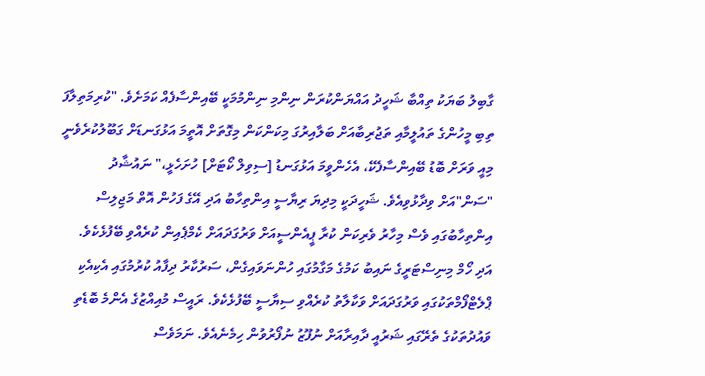ގާބިލު ބަޔަކު ތިއްބާ ޝަހީދު އައްޔަންކުރަން ނިންމި ނިންމުމަކީ ބޭއިންސާފެއް ކަމަށެވެ. "ކުރިމަތިލާފަ ތިބި މީހުންގެ ތައުލީމާއި ތަޖުރިބާއަށް ބަލާއިރުގަ މިކަންކަން މިގޮތަށް އޮތީމަ އަޅުގަނޑަށް ގަބޫލުކުރެވެނީ މިއީ ވަރަށް ބޮޑު ބޭއިންސާފެކޭ، އެހެންވީމަ އަޅުގަނޑު [ސިވިލް ކޯޓަށް] ހުށަހެޅީ،" ނައުޝާދު "ސަން"އަށް ވިދާޅުވިއެވެ. ޝަހީދަކީ މިދިޔަ ރިޔާސީ އިންތިހާބު އަދި އޭގެ ފަހުން އޮތް މަޖިލިސް އިންތިހާބުގައި ވެސް މިހާރު ވެރިކަން ކުރާ ޕީއެންސީއަށް ވަރުގަދައަށް ކެމްޕެއިން ކުރެއްވި ބޭފުޅެކެވެ. އަދި ހޯމް މިނިސްޓަރީގެ ނައިބު ކަމުގެ މަގާމުގައި ހުންނަވައިގެން، ސަރުކާރު ދިފާއު ކުރުމުގައި އެކިއެކި ޕްލެޓްފޯމްތަކުގައި ވަރުގަދައަށް ވަކާލާތު ކުރެއްވި ސިޔާސީ ބޭފުޅެކެވެ. ރައީސް މުއިއްޒުގެ އެންމެ ބޮޑެތި ވައުދުތަކުގެ ތެރޭގައި ޝަރުއީ ދާއިރާއަށް ނުފޫޒު ނުފޯރުވުން ހިމެނެއެވެ. ނަމަވެސް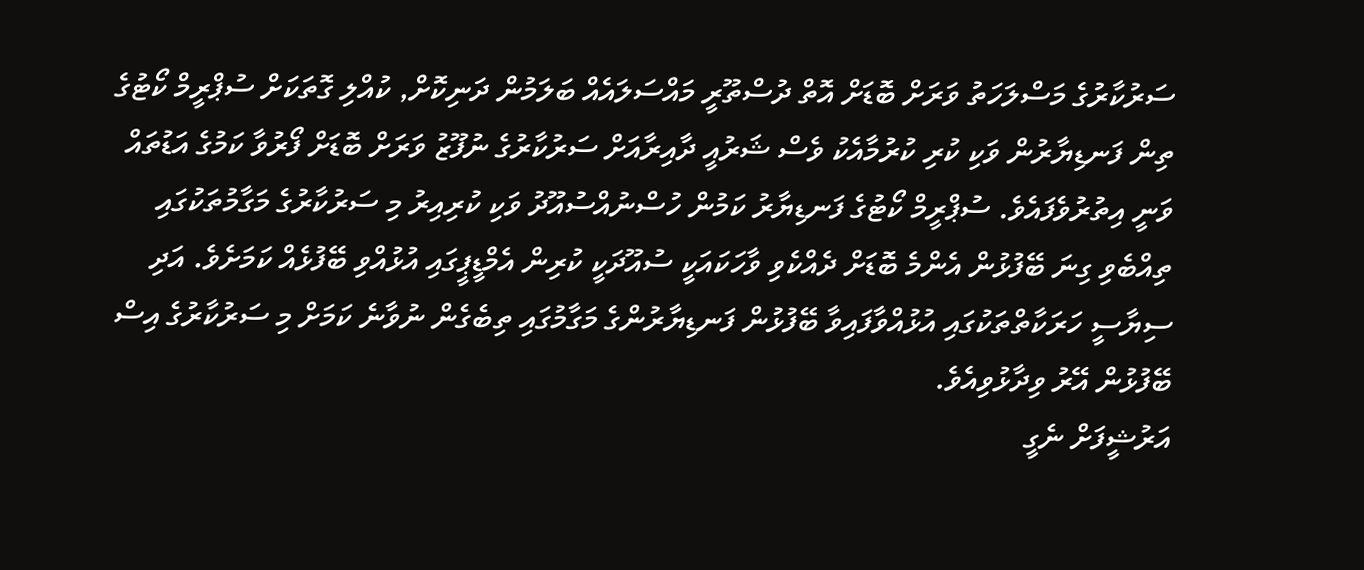ސަރުކާރުގެ މަސްލަހަތު ވަރަށް ބޮޑަށް އޮތް ދުސްތޫރީ މައްސަލައެއް ބަލަމުން ދަނިކޮށް, ކުއްލި ގޮތަކަށް ސުޕްރީމް ކޯޓުގެ ތިން ފަނޑިޔާރުން ވަކި ކުރި ކުރުމާއެކު ވެސް ޝަރުއީ ދާއިރާއަށް ސަރުކާރުގެ ނުފޫޒު ވަރަށް ބޮޑަށް ފޯރުވާ ކަމުގެ އަޑުތައް ވަނީ އިތުރުވެފައެވެ. ސުޕްރީމް ކޯޓުގެ ފަނޑިޔާރު ކަމުން ހުސްނުއްސުއޫދު ވަކި ކުރިއިރު މި ސަރުކާރުގެ މަގާމުތަކުގައި ތިއްބެވި ގިނަ ބޭފުޅުން އެންމެ ބޮޑަށް ދެއްކެވި ވާހަކައަކީ ސުއޫދަކީ ކުރިން އެމްޑީޕީގައި އުޅުއްވި ބޭފުޅެއް ކަމަށެވެ. އަދި ސިޔާސީ ހަރަކާތްތަކުގައި އުޅުއްވާފައިވާ ބޭފުޅުން ފަނޑިޔާރުންގެ މަގާމުގައި ތިބެގެން ނުވާނެ ކަމަށް މި ސަރުކާރުގެ އިސް ބޭފުޅުން އޭރު ވިދާޅުވިއެވެ.
އަރުޝީފަށް ނެގީ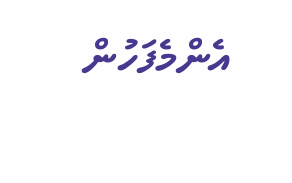އެންމެފަހުން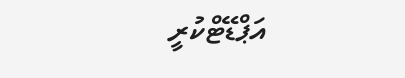އަޕްޑޭޓްކުރީ